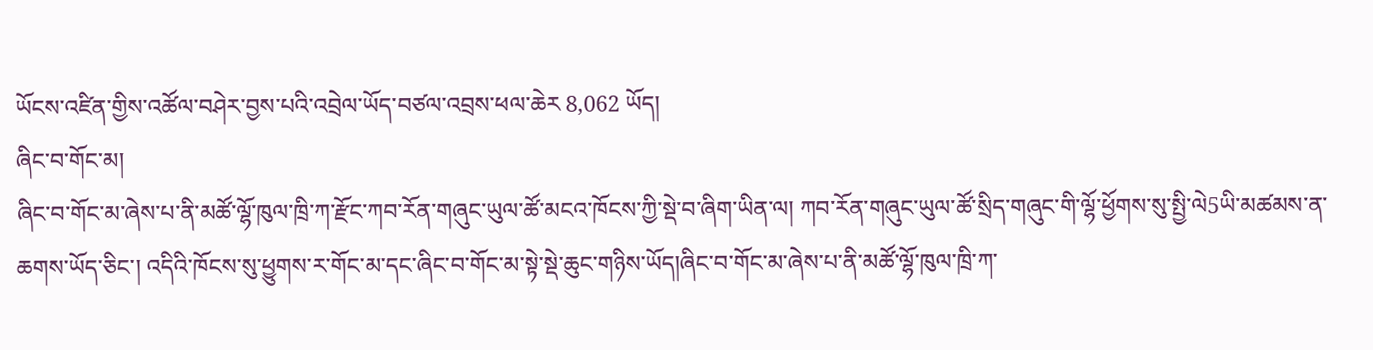ཡོངས་འཛིན་གྱིས་འཚོལ་བཤེར་བྱས་པའི་འབྲེལ་ཡོད་བཙལ་འབྲས་ཕལ་ཆེར 8,062 ཡོད།
ཞིང་བ་གོང་མ།
ཞིང་བ་གོང་མ་ཞེས་པ་ནི་མཚོ་ལྷོ་ཁུལ་ཁྲི་ཀ་རྫོང་ཀབ་རོན་གཞུང་ཡུལ་ཚོ་མངའ་ཁོངས་ཀྱི་སྡེ་བ་ཞིག་ཡིན་ལ། ཀབ་རོན་གཞུང་ཡུལ་ཚོ་སྲིད་གཞུང་གི་ལྷོ་ཕྱོགས་སུ་སྤྱི་ལེ5ཡི་མཚམས་ན་ཆགས་ཡོད་ཅིང་། འདིའི་ཁོངས་སུ་ཕྱུགས་ར་གོང་མ་དང་ཞིང་བ་གོང་མ་སྟེ་སྡེ་ཆུང་གཉིས་ཡོད།ཞིང་བ་གོང་མ་ཞེས་པ་ནི་མཚོ་ལྷོ་ཁུལ་ཁྲི་ཀ་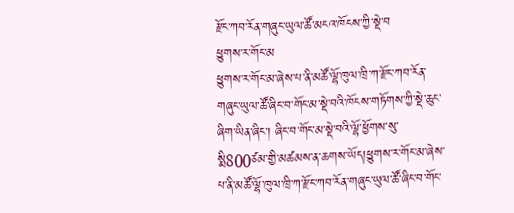རྫོང་ཀབ་རོན་གཞུང་ཡུལ་ཚོ་མངའ་ཁོངས་ཀྱི་སྡེ་བ
ཕྱུགས་ར་གོང་མ
ཕྱུགས་ར་གོང་མ་ཞེས་པ་ནི་མཚོ་ལྷོ་ཁུལ་ཁྲི་ཀ་རྫོང་ཀབ་རོན་གཞུང་ཡུལ་ཚོ་ཞིང་བ་གོང་མ་སྡེ་བའི་ཁོངས་གཏོགས་ཀྱི་སྡེ་ཆུང་ཞིག་ཡིན་ཞིང་། ཞིང་བ་གོང་མ་སྡེ་བའི་ལྷོ་ཕྱོགས་སུ་སྨི800ཙམ་གྱི་མཚམས་ན་ཆགས་ཡོད།ཕྱུགས་ར་གོང་མ་ཞེས་པ་ནི་མཚོ་ལྷོ་ཁུལ་ཁྲི་ཀ་རྫོང་ཀབ་རོན་གཞུང་ཡུལ་ཚོ་ཞིང་བ་གོང་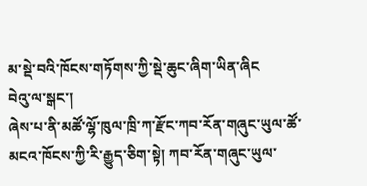མ་སྡེ་བའི་ཁོངས་གཏོགས་ཀྱི་སྡེ་ཆུང་ཞིག་ཡིན་ཞིང
བེའུ་ལ་སྒང་།
ཞེས་པ་ནི་མཚོ་ལྷོ་ཁུལ་ཁྲི་ཀ་རྫོང་ཀབ་རོན་གཞུང་ཡུལ་ཚོ་མངའ་ཁོངས་ཀྱི་རི་རྒྱུད་ཅིག་སྟེ། ཀབ་རོན་གཞུང་ཡུལ་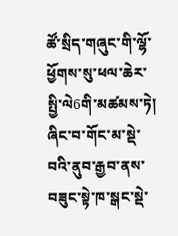ཚོ་སྲིད་གཞུང་གི་ལྷོ་ཕྱོགས་སུ་ཕལ་ཆེར་སྤྱི་ལེ6གི་མཚམས་ཏེ། ཞིང་བ་གོང་མ་སྡེ་བའི་ནུབ་རྒྱབ་ནས་བཟུང་སྟེ་ཁ་སྒང་སྡེ་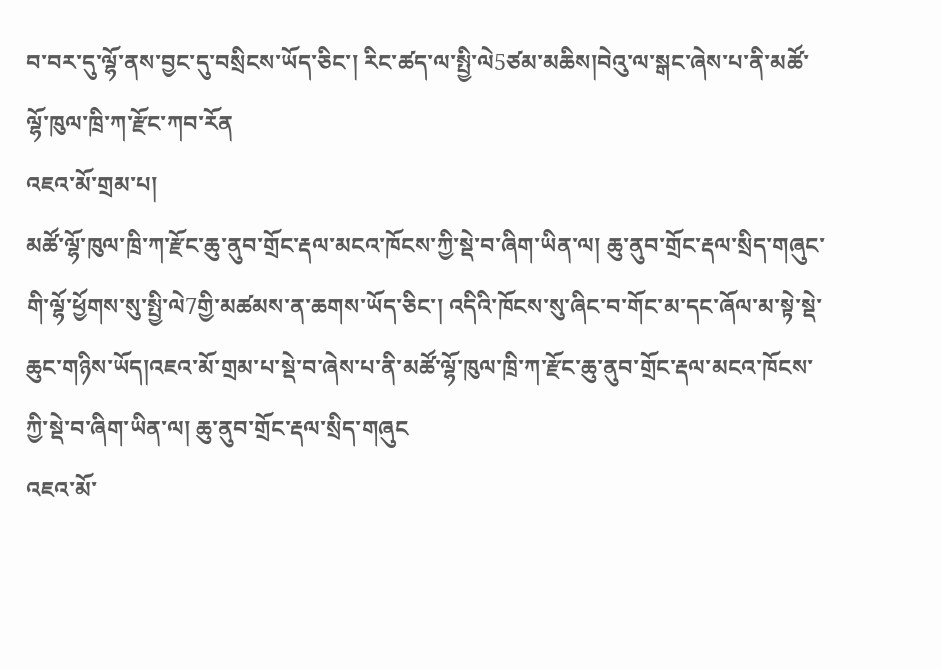བ་བར་དུ་ལྷོ་ནས་བྱང་དུ་བསྲིངས་ཡོད་ཅིང་། རིང་ཚད་ལ་སྤྱི་ལེ5ཙམ་མཆིས།བེའུ་ལ་སྒང་ཞེས་པ་ནི་མཚོ་ལྷོ་ཁུལ་ཁྲི་ཀ་རྫོང་ཀབ་རོན
འཇའ་མོ་གྲམ་པ།
མཚོ་ལྷོ་ཁུལ་ཁྲི་ཀ་རྫོང་ཆུ་ནུབ་གྲོང་རྡལ་མངའ་ཁོངས་ཀྱི་སྡེ་བ་ཞིག་ཡིན་ལ། ཆུ་ནུབ་གྲོང་རྡལ་སྲིད་གཞུང་གི་ལྷོ་ཕྱོགས་སུ་སྤྱི་ལེ7གྱི་མཚམས་ན་ཆགས་ཡོད་ཅིང་། འདིའི་ཁོངས་སུ་ཞིང་བ་གོང་མ་དང་ཞོལ་མ་སྟེ་སྡེ་ཆུང་གཉིས་ཡོད།འཇའ་མོ་གྲམ་པ་སྡེ་བ་ཞེས་པ་ནི་མཚོ་ལྷོ་ཁུལ་ཁྲི་ཀ་རྫོང་ཆུ་ནུབ་གྲོང་རྡལ་མངའ་ཁོངས་ཀྱི་སྡེ་བ་ཞིག་ཡིན་ལ། ཆུ་ནུབ་གྲོང་རྡལ་སྲིད་གཞུང
འཇའ་མོ་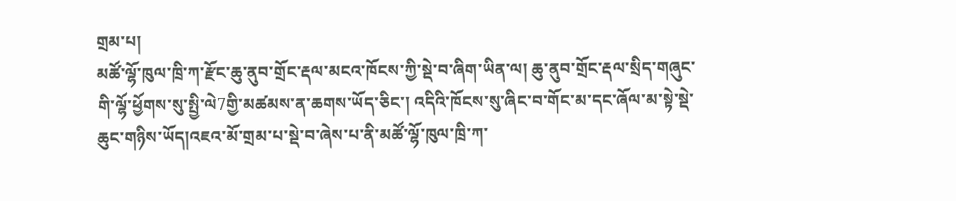གྲམ་པ།
མཚོ་ལྷོ་ཁུལ་ཁྲི་ཀ་རྫོང་ཆུ་ནུབ་གྲོང་རྡལ་མངའ་ཁོངས་ཀྱི་སྡེ་བ་ཞིག་ཡིན་ལ། ཆུ་ནུབ་གྲོང་རྡལ་སྲིད་གཞུང་གི་ལྷོ་ཕྱོགས་སུ་སྤྱི་ལེ7གྱི་མཚམས་ན་ཆགས་ཡོད་ཅིང་། འདིའི་ཁོངས་སུ་ཞིང་བ་གོང་མ་དང་ཞོལ་མ་སྟེ་སྡེ་ཆུང་གཉིས་ཡོད།འཇའ་མོ་གྲམ་པ་སྡེ་བ་ཞེས་པ་ནི་མཚོ་ལྷོ་ཁུལ་ཁྲི་ཀ་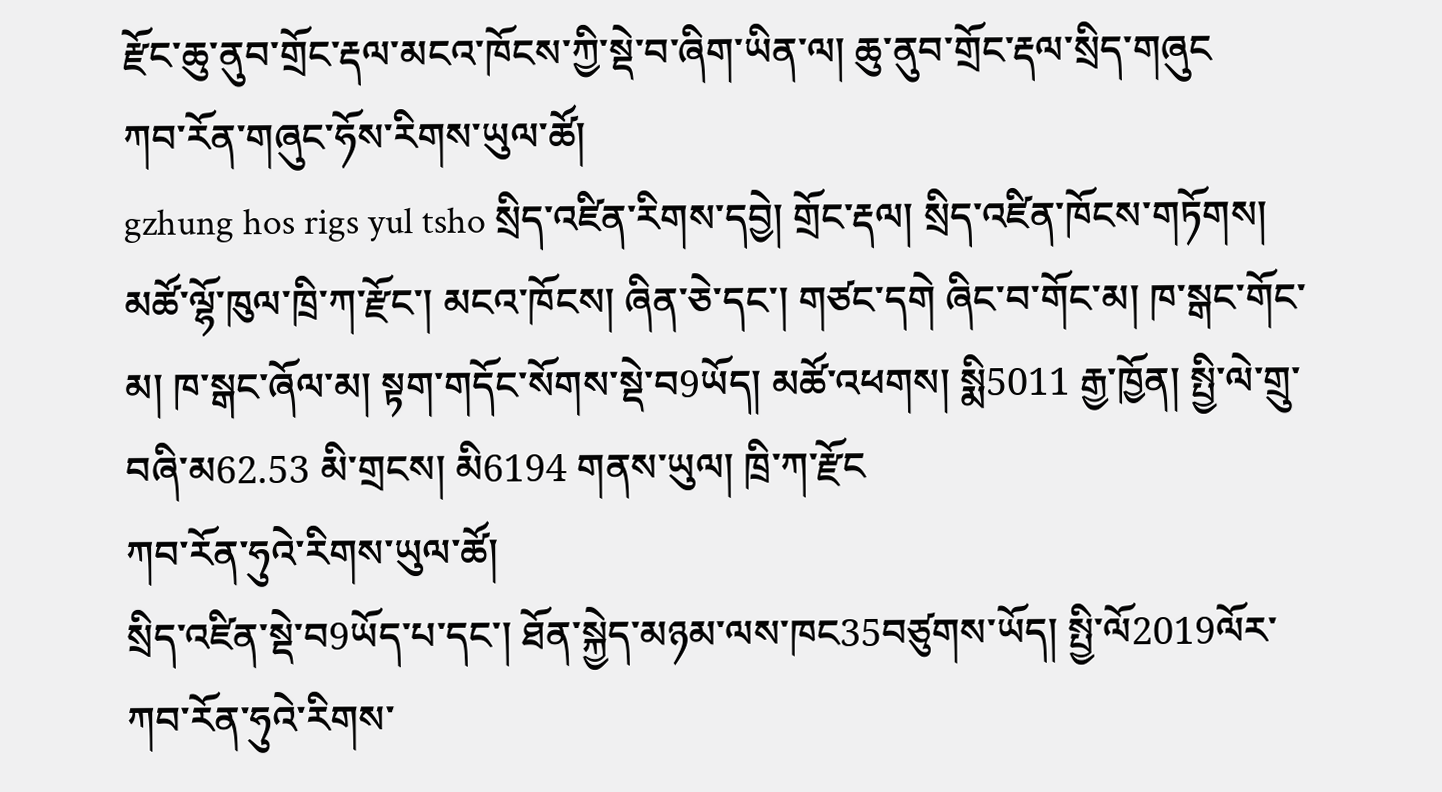རྫོང་ཆུ་ནུབ་གྲོང་རྡལ་མངའ་ཁོངས་ཀྱི་སྡེ་བ་ཞིག་ཡིན་ལ། ཆུ་ནུབ་གྲོང་རྡལ་སྲིད་གཞུང
ཀབ་རོན་གཞུང་ཧོས་རིགས་ཡུལ་ཚོ།
gzhung hos rigs yul tsho སྲིད་འཛིན་རིགས་དབྱེ། གྲོང་རྡལ། སྲིད་འཛིན་ཁོངས་གཏོགས། མཚོ་ལྷོ་ཁུལ་ཁྲི་ཀ་རྫོང་། མངའ་ཁོངས། ཞིན་ཅེ་དང་། གཙང་དགེ ཞིང་བ་གོང་མ། ཁ་སྒང་གོང་མ། ཁ་སྒང་ཞོལ་མ། སྟག་གདོང་སོགས་སྡེ་བ9ཡོད། མཚོ་འཕགས། སྨི5011 རྒྱ་ཁྱོན། སྤྱི་ལེ་གྲུ་བཞི་མ62.53 མི་གྲངས། མི6194 གནས་ཡུལ། ཁྲི་ཀ་རྫོང
ཀབ་རོན་ཧུའེ་རིགས་ཡུལ་ཚོ།
སྲིད་འཛིན་སྡེ་བ9ཡོད་པ་དང་། ཐོན་སྐྱེད་མཉམ་ལས་ཁང35བཙུགས་ཡོད། སྤྱི་ལོ2019ལོར་ཀབ་རོན་ཧུའེ་རིགས་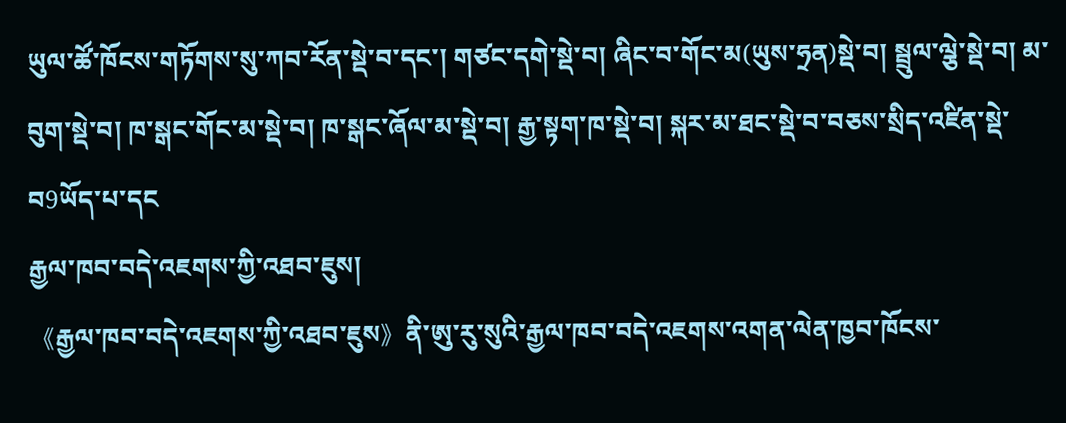ཡུལ་ཚོ་ཁོངས་གཏོགས་སུ་ཀབ་རོན་སྡེ་བ་དང་། གཙང་དགེ་སྡེ་བ། ཞིང་བ་གོང་མ(ཡུས་ཧྲན)སྡེ་བ། སྦྲུལ་ལྕེ་སྡེ་བ། མ་བུག་སྡེ་བ། ཁ་སྒང་གོང་མ་སྡེ་བ། ཁ་སྒང་ཞོལ་མ་སྡེ་བ། རྒྱ་སྟག་ཁ་སྡེ་བ། སྐར་མ་ཐང་སྡེ་བ་བཅས་སྲིད་འཛིན་སྡེ་བ9ཡོད་པ་དང
རྒྱལ་ཁབ་བདེ་འཇགས་ཀྱི་འཐབ་ཇུས།
《རྒྱལ་ཁབ་བདེ་འཇགས་ཀྱི་འཐབ་ཇུས》ནི་ཨུ་རུ་སུའི་རྒྱལ་ཁབ་བདེ་འཇགས་འགན་ལེན་ཁྱབ་ཁོངས་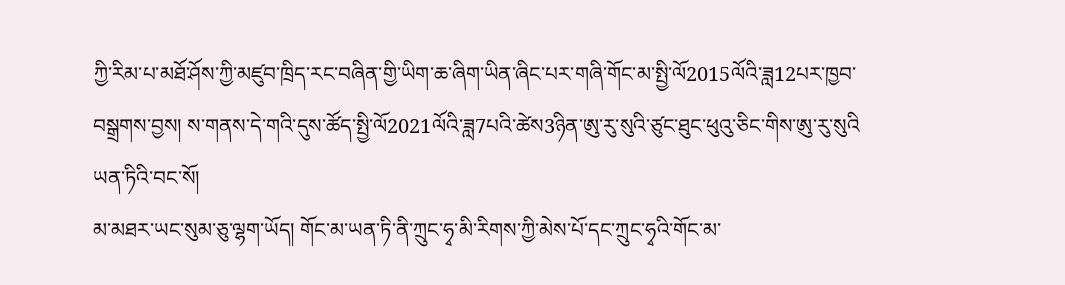ཀྱི་རིམ་པ་མཐོ་ཤོས་ཀྱི་མཛུབ་ཁྲིད་རང་བཞིན་གྱི་ཡིག་ཆ་ཞིག་ཡིན་ཞིང་པར་གཞི་གོང་མ་སྤྱི་ལོ2015ལོའི་ཟླ12པར་ཁྱབ་བསྒྲགས་བྱས། ས་གནས་དེ་གའི་དུས་ཚོད་སྤྱི་ལོ2021ལོའི་ཟླ7པའི་ཚེས3ཉིན་ཨུ་རུ་སུའི་ཙུང་ཐུང་ཕུའུ་ཅིང་གིས་ཨུ་རུ་སུའི
ཡན་ཏིའི་བང་སོ།
མ་མཐར་ཡང་སུམ་ཅུ་ལྷག་ཡོད། གོང་མ་ཡན་ཏི་ནི་ཀྲུང་ཧྭ་མི་རིགས་ཀྱི་མེས་པོ་དང་ཀྲུང་ཧྭའི་གོང་མ་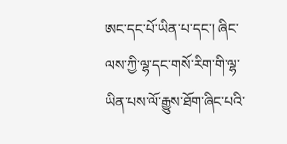ཨང་དང་པོ་ཡིན་པ་དང་། ཞིང་ལས་ཀྱི་ལྷ་དང་གསོ་རིག་གི་ལྷ་ཡིན་པས་ལོ་རྒྱུས་ཐོག་ཞིང་པའི་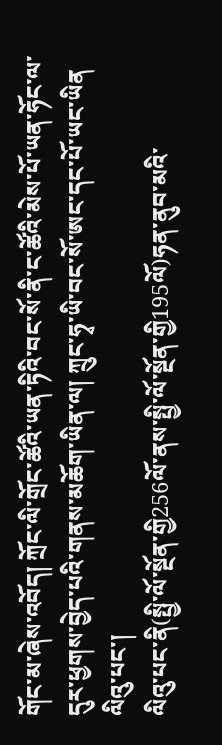གོང་མ་ཞེས་འབོད། ཀྲོང་ལི་གྲོང་ཚོའི་ཡན་ཏིའི་བང་སོ་ནི་ང་ཚོའི་མེས་པོ་ཡན་ཧོང་ལ་དུར་ཕྱགས་བྱེད་པའི་གནས་མཆོག་ཡིན་ལ། ཀྲུང་ཧྭ་ཡི་བང་སོ་ཨང་དང་པོ་ཡང་ཡིན
ལིའུ་པང་།
ལིའུ་པང་ནི(སྤྱི་ལོ་སྔོན་གྱི256ལོ་ནས་སྤྱི་ལོ་སྔོན་གྱི195ལོ)ཧན་ནུབ་མའི་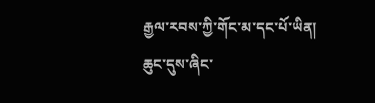རྒྱལ་རབས་ཀྱི་གོང་མ་དང་པོ་ཡིན། ཆུང་དུས་ཞིང་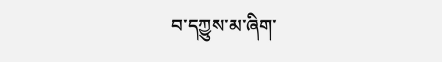བ་དཀྱུས་མ་ཞིག་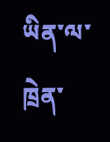ཡིན་ལ་ཁྲེན་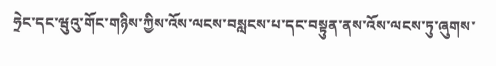ཧྲེང་དང་ཝུའུ་གོང་གཉིས་ཀྱིས་འོས་ལངས་བསླངས་པ་དང་བསྟུན་ནས་འོས་ལངས་ཏུ་ཞུགས་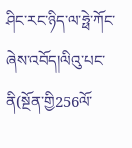ཤིང་རང་ཉིད་ལ་ཧྥེ་ཀོང་ཞེས་འབོད།ལིའུ་པང་ནི(སྔོན་གྱི256ལོ་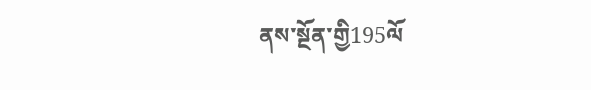ནས་སྔོན་གྱི195ལོ